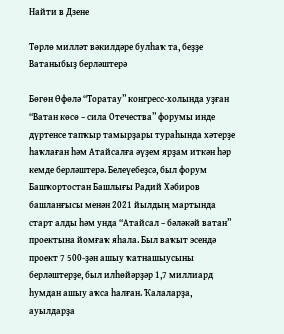Найти в Дзене

Төрлө милләт вәкилдәре булһаҡ та, беҙҙе Ватаныбыҙ берләштерә

Бөгөн Өфөлә “Торатау” конгресс-холында уҙған “Ватан көсө – сила Отечества” форумы инде дүртенсе тапҡыр тамырҙары тураһында хәтерҙе һаҡлаған һәм Атайсалға әүҙем ярҙам иткән һәр кемде берләштерә. Белеүебеҙсә, был форум Башҡортостан Башлығы Радий Хәбиров башланғысы менән 2021 йылдың мартында старт алды һәм унда “Атайсал – бәләкәй ватан” проектына йомғаҡ яһала. Был ваҡыт эсендә проект 7 500-ҙән ашыу ҡатнашыусыны берләштерҙе, был илһөйәрҙәр 1,7 миллиард һумдан ашыу аҡса һалған. Ҡалаларҙа, ауылдарҙа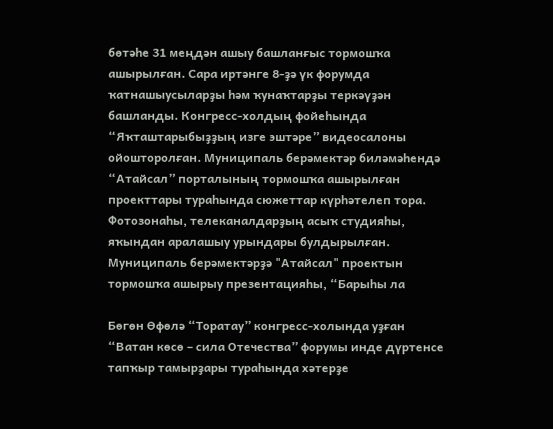бөтәһе 31 меңдән ашыу башланғыс тормошҡа ашырылған. Сара иртәнге 8-ҙә үк форумда ҡатнашыусыларҙы һәм ҡунаҡтарҙы теркәүҙән башланды. Конгресс-холдың фойеһында “Яҡташтарыбыҙҙың изге эштәре” видеосалоны ойошторолған. Муниципаль берәмектәр биләмәһендә “Атайсал” порталының тормошҡа ашырылған проекттары тураһында сюжеттар күрһәтелеп тора. Фотозонаһы, телеканалдарҙың асыҡ студияһы, яҡындан аралашыу урындары булдырылған. Муниципаль берәмектәрҙә "Атайсал" проектын тормошҡа ашырыу презентацияһы, “Барыһы ла

Бөгөн Өфөлә “Торатау” конгресс-холында уҙған “Ватан көсө – сила Отечества” форумы инде дүртенсе тапҡыр тамырҙары тураһында хәтерҙе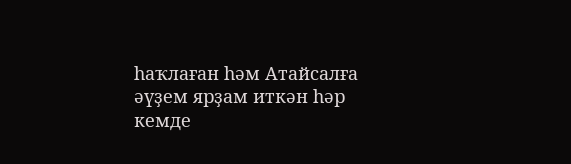һаҡлаған һәм Атайсалға әүҙем ярҙам иткән һәр кемде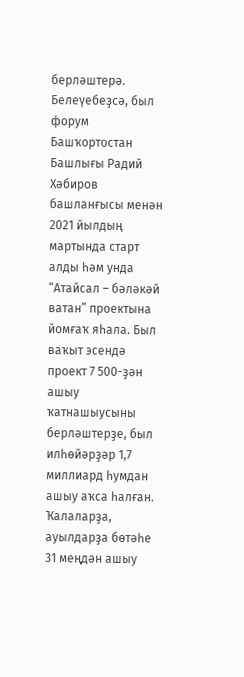берләштерә. Белеүебеҙсә, был форум Башҡортостан Башлығы Радий Хәбиров башланғысы менән 2021 йылдың мартында старт алды һәм унда “Атайсал – бәләкәй ватан” проектына йомғаҡ яһала. Был ваҡыт эсендә проект 7 500-ҙән ашыу ҡатнашыусыны берләштерҙе, был илһөйәрҙәр 1,7 миллиард һумдан ашыу аҡса һалған. Ҡалаларҙа, ауылдарҙа бөтәһе 31 меңдән ашыу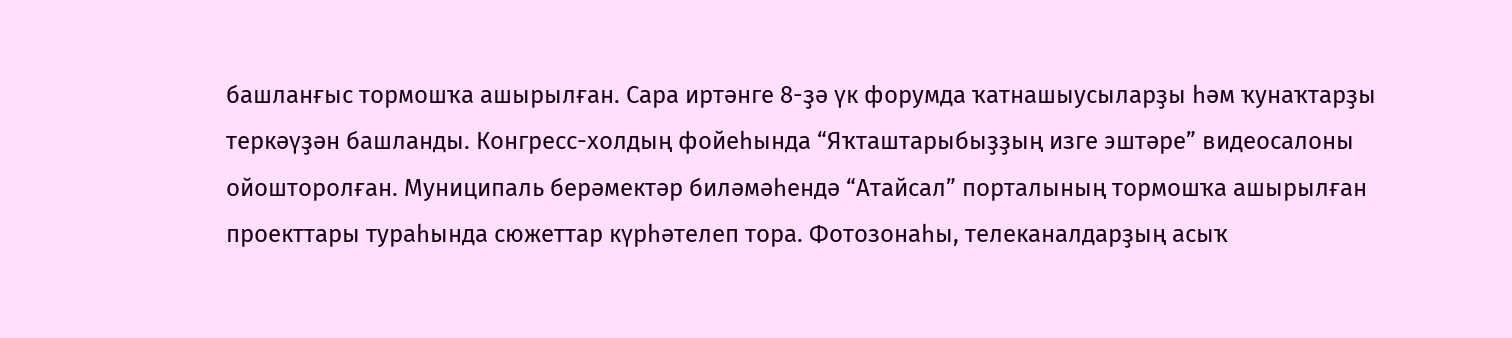башланғыс тормошҡа ашырылған. Сара иртәнге 8-ҙә үк форумда ҡатнашыусыларҙы һәм ҡунаҡтарҙы теркәүҙән башланды. Конгресс-холдың фойеһында “Яҡташтарыбыҙҙың изге эштәре” видеосалоны ойошторолған. Муниципаль берәмектәр биләмәһендә “Атайсал” порталының тормошҡа ашырылған проекттары тураһында сюжеттар күрһәтелеп тора. Фотозонаһы, телеканалдарҙың асыҡ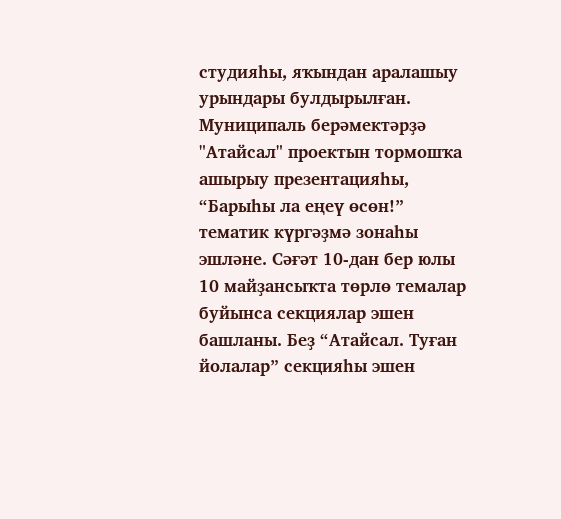студияһы, яҡындан аралашыу урындары булдырылған. Муниципаль берәмектәрҙә "Атайсал" проектын тормошҡа ашырыу презентацияһы, “Барыһы ла еңеү өсөн!” тематик күргәҙмә зонаһы эшләне. Сәғәт 10-дан бер юлы 10 майҙансыҡта төрлө темалар буйынса секциялар эшен башланы. Беҙ “Атайсал. Туған йолалар” секцияһы эшен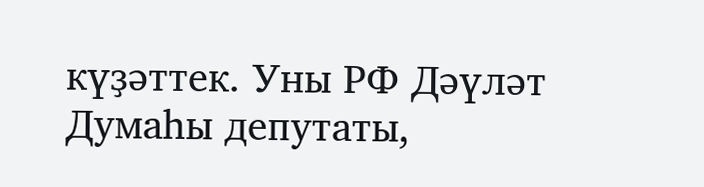күҙәттек. Уны РФ Дәүләт Думаһы депутаты,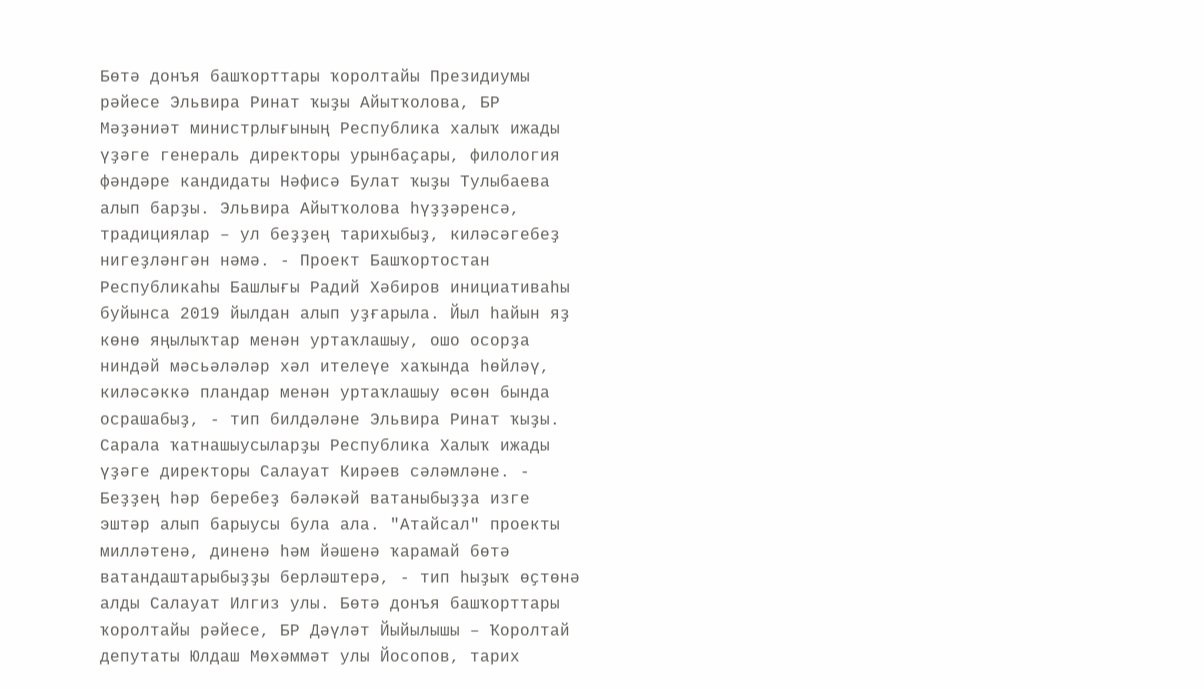Бөтә донъя башҡорттары ҡоролтайы Президиумы рәйесе Эльвира Ринат ҡыҙы Айытҡолова, БР Мәҙәниәт министрлығының Республика халыҡ ижады үҙәге генераль директоры урынбаҫары, филология фәндәре кандидаты Нәфисә Булат ҡыҙы Тулыбаева алып барҙы. Эльвира Айытҡолова һүҙҙәренсә, традициялар – ул беҙҙең тарихыбыҙ, киләсәгебеҙ нигеҙләнгән нәмә. - Проект Башҡортостан Республикаһы Башлығы Радий Хәбиров инициативаһы буйынса 2019 йылдан алып уҙғарыла. Йыл һайын яҙ көнө яңылыҡтар менән уртаҡлашыу, ошо осорҙа ниндәй мәсьәләләр хәл ителеүе хаҡында һөйләү, киләсәккә пландар менән уртаҡлашыу өсөн бында осрашабыҙ, - тип билдәләне Эльвира Ринат ҡыҙы. Сарала ҡатнашыусыларҙы Республика Халыҡ ижады үҙәге директоры Салауат Кирәев сәләмләне. - Беҙҙең һәр беребеҙ бәләкәй ватаныбыҙҙа изге эштәр алып барыусы була ала. "Атайсал" проекты милләтенә, диненә һәм йәшенә ҡарамай бөтә ватандаштарыбыҙҙы берләштерә, - тип һыҙыҡ өҫтөнә алды Салауат Илгиз улы. Бөтә донъя башҡорттары ҡоролтайы рәйесе, БР Дәүләт Йыйылышы – Ҡоролтай депутаты Юлдаш Мөхәммәт улы Йосопов, тарих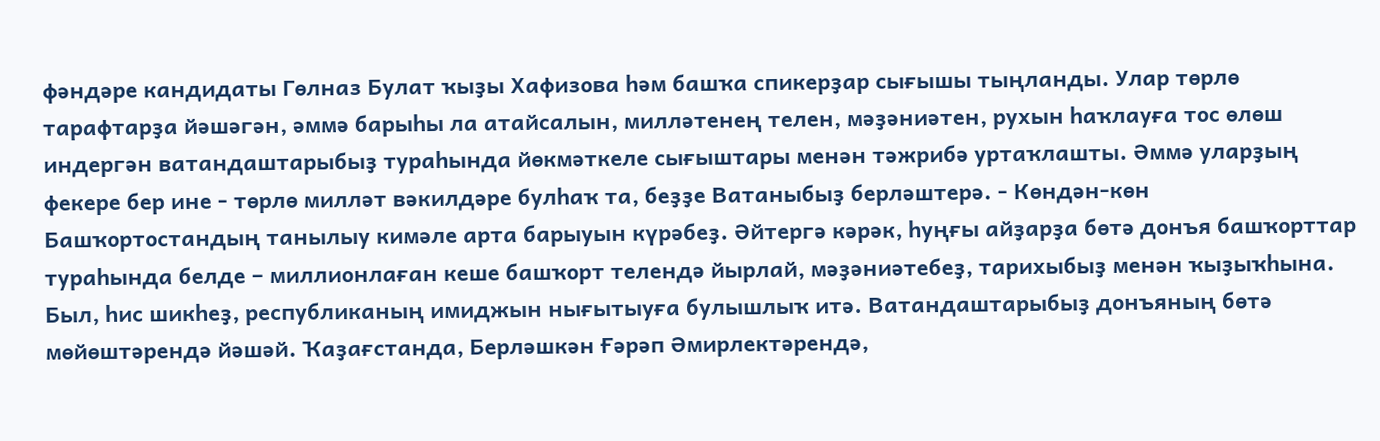фәндәре кандидаты Гөлназ Булат ҡыҙы Хафизова һәм башҡа спикерҙар сығышы тыңланды. Улар төрлө тарафтарҙа йәшәгән, әммә барыһы ла атайсалын, милләтенең телен, мәҙәниәтен, рухын һаҡлауға тос өлөш индергән ватандаштарыбыҙ тураһында йөкмәткеле сығыштары менән тәжрибә уртаҡлашты. Әммә уларҙың фекере бер ине - төрлө милләт вәкилдәре булһаҡ та, беҙҙе Ватаныбыҙ берләштерә. - Көндән-көн Башҡортостандың танылыу кимәле арта барыуын күрәбеҙ. Әйтергә кәрәк, һуңғы айҙарҙа бөтә донъя башҡорттар тураһында белде – миллионлаған кеше башҡорт телендә йырлай, мәҙәниәтебеҙ, тарихыбыҙ менән ҡыҙыҡһына. Был, һис шикһеҙ, республиканың имиджын нығытыуға булышлыҡ итә. Ватандаштарыбыҙ донъяның бөтә мөйөштәрендә йәшәй. Ҡаҙағстанда, Берләшкән Ғәрәп Әмирлектәрендә,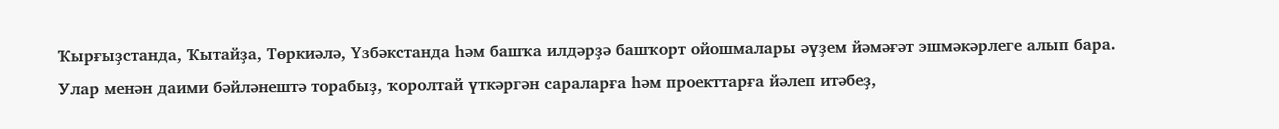Ҡырғыҙстанда, Ҡытайҙа, Төркиәлә, Үзбәкстанда һәм башҡа илдәрҙә башҡорт ойошмалары әүҙем йәмәғәт эшмәкәрлеге алып бара. Улар менән даими бәйләнештә торабыҙ, ҡоролтай үткәргән сараларға һәм проекттарға йәлеп итәбеҙ,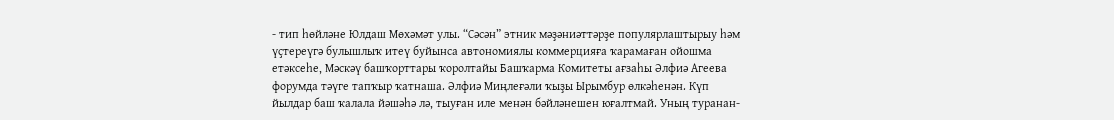- тип һөйләне Юлдаш Мөхәмәт улы. “Сәсән” этник мәҙәниәттәрҙе популярлаштырыу һәм үҫтереүгә булышлыҡ итеү буйынса автономиялы коммерцияға ҡарамаған ойошма етәксеһе, Мәскәү башҡорттары ҡоролтайы Башҡарма Комитеты ағзаһы Әлфиә Агеева форумда тәүге тапҡыр ҡатнаша. Әлфиә Миңлеғәли ҡыҙы Ырымбур өлкәһенән. Күп йылдар баш ҡалала йәшәһә лә, тыуған иле менән бәйләнешен юғалтмай. Уның туранан-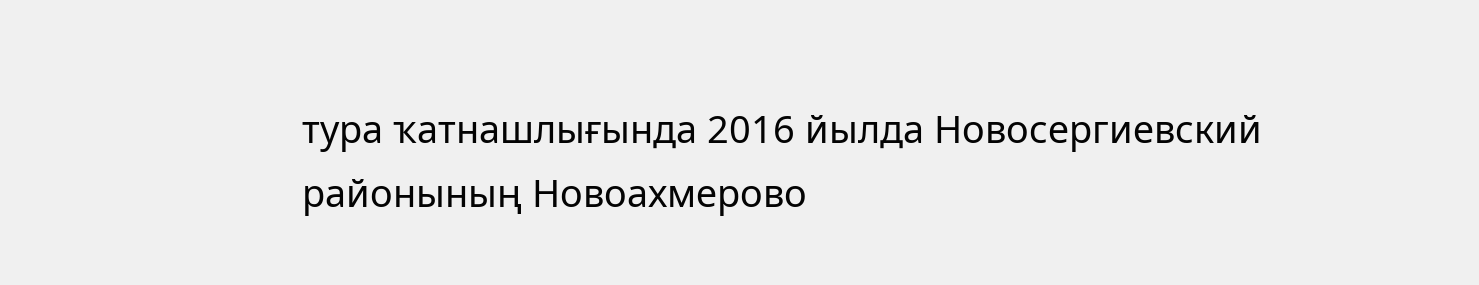тура ҡатнашлығында 2016 йылда Новосергиевский районының Новоахмерово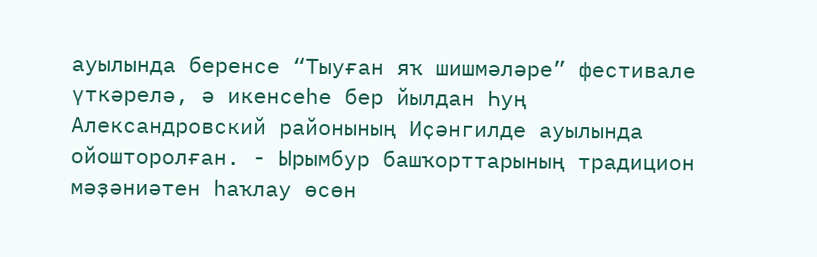ауылында беренсе “Тыуған яҡ шишмәләре” фестивале үткәрелә, ә икенсеһе бер йылдан Һуң Александровский районының Иҫәнгилде ауылында ойошторолған. - Ырымбур башҡорттарының традицион мәҙәниәтен һаҡлау өсөн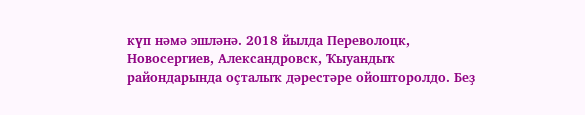күп нәмә эшләнә. 2018 йылда Переволоцк, Новосергиев, Александровск, Ҡыуандыҡ райондарында оҫталыҡ дәрестәре ойошторолдо. Беҙ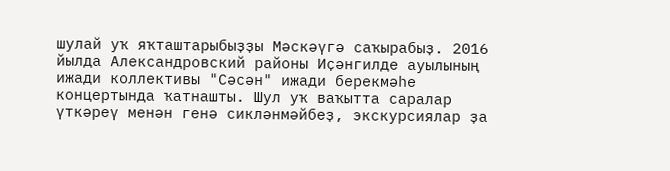шулай уҡ яҡташтарыбыҙҙы Мәскәүгә саҡырабыҙ. 2016 йылда Александровский районы Иҫәнгилде ауылының ижади коллективы "Сәсән" ижади берекмәһе концертында ҡатнашты. Шул уҡ ваҡытта саралар үткәреү менән генә сикләнмәйбеҙ, экскурсиялар ҙа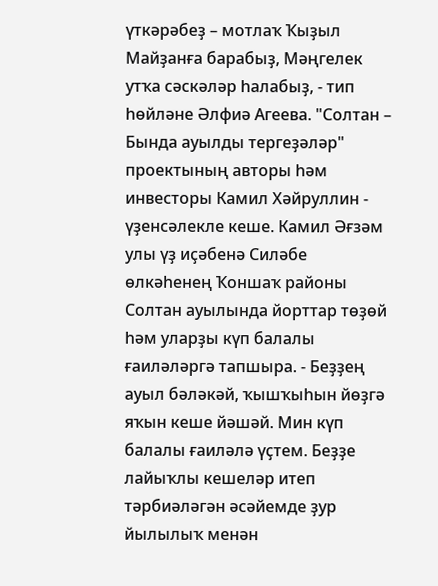үткәрәбеҙ – мотлаҡ Ҡыҙыл Майҙанға барабыҙ, Мәңгелек утҡа сәскәләр һалабыҙ, - тип һөйләне Әлфиә Агеева. "Солтан – Бында ауылды тергеҙәләр" проектының авторы һәм инвесторы Камил Хәйруллин - үҙенсәлекле кеше. Камил Әғзәм улы үҙ иҫәбенә Силәбе өлкәһенең Ҡоншаҡ районы Солтан ауылында йорттар төҙөй һәм уларҙы күп балалы ғаиләләргә тапшыра. - Беҙҙең ауыл бәләкәй, ҡышҡыһын йөҙгә яҡын кеше йәшәй. Мин күп балалы ғаиләлә үҫтем. Беҙҙе лайыҡлы кешеләр итеп тәрбиәләгән әсәйемде ҙур йылылыҡ менән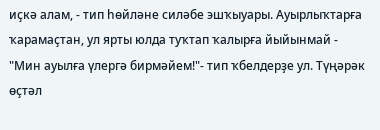иҫкә алам, - тип һөйләне силәбе эшҡыуары. Ауырлыҡтарға ҡарамаҫтан, ул ярты юлда туҡтап ҡалырға йыйынмай - "Мин ауылға үлергә бирмәйем!"- тип ҡбелдерҙе ул. Түңәрәк өҫтәл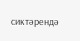сиктәрендә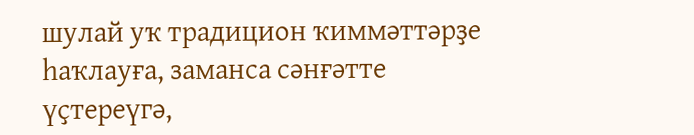шулай уҡ традицион ҡиммәттәрҙе һаҡлауға, заманса сәнғәтте үҫтереүгә,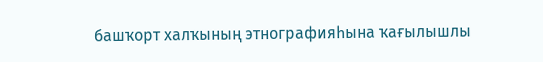башҡорт халҡының этнографияһына ҡағылышлы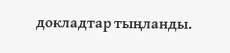докладтар тыңланды.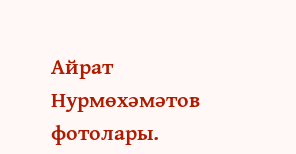Айрат Нурмөхәмәтов фотолары.